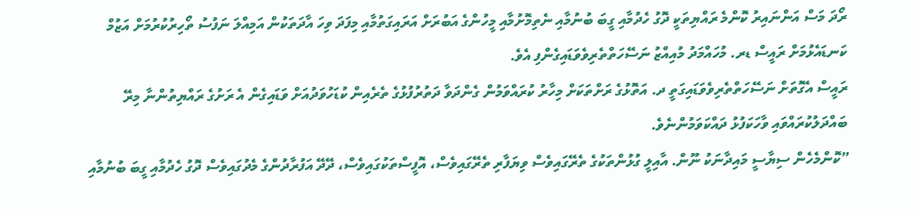ރޯދަ މަސް އަންނައިރު ކޮންމެ ރައްޔިތަކީ ދޮގު ހެދުމާއި ގީބަ ބުނުމާއި ނެތިމޮށުމާއި މީހުންގެ އަބުރަށް އަރައިގަތުމާއި މިފަދަ ވިހަ އާދަތަކުން އަމިއްލަ ނަފުސު ތޯހިރުކުރުމަށް އަޒުމް ކަނޑައެޅުމަށް ރައީސް ޑރ. މުހައްމަދު މުއިއްޒު ނަސޭހަތްތެރިވެވަޑައިގެންފި އެވެ.
ރައީސް އެގޮތަށް ނަސޭހަތްތެރިވެވަޑައިގަތީ ދ. އަތޮޅުގެ ރަށްތަކަށް މިހާރު ކުރައްވަމުން ގެންދަވާ ދަތުރުފުޅުގެ ތެރެއިން ކުޑަހުވަދުއަށް ވަޑައިގެން އެ ރަށުގެ ރައްޔިތުންނާ މިރޭ ބައްދަލުކުރައްވައި ވާހަކަފުޅު ދައްކަވަމުންނެވެ.
”ކޮންމެހެން ސިޔާސީ މައިދާނަކު ނޫން. އާއިލީ ގުޅުންތަކުގެ ތެރޭގައިވެސް ވިޔަފާރި ތެރޭގައިވެސް، އޮފީސްތަކުގައިވެސް، ދޭދޭ އަފުރާދުންގެ މެދުގައިވެސް ދޮގު ހެދުމާއި ގީބަ ބުނުމާއި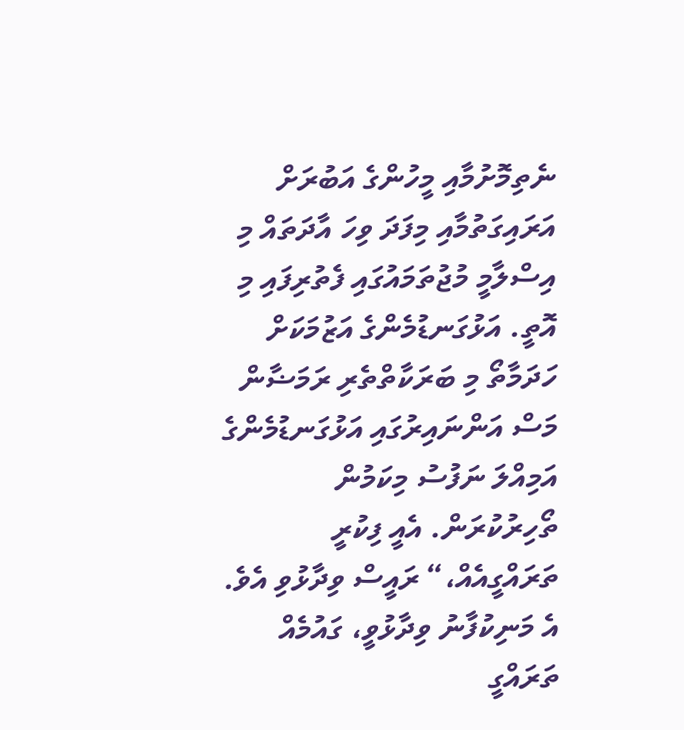ނެތިމޮށުމާއި މީހުންގެ އަބުރަށް އަރައިގަތުމާއި މިފަދަ ވިހަ އާދަތައް މި އިސްލާމީ މުޖުތަމައުގައި ފެތުރިފައި މި އޮތީ. އަޅުގަނޑުމެންގެ އަޒުމަކަށް ހަދަމާތޯ މި ބަރަކާތްތެރި ރަމަޟާން މަސް އަންނައިރުގައި އަޅުގަނޑުމެންގެ އަމިއްލަ ނަފުސު މިކަމުން ތޯހިރުކުރަން. އެއީ ފިކުރީ ތަރައްގީއެއް،“ ރައީސް ވިދާޅުވި އެވެ.
އެ މަނިކުފާނު ވިދާޅުވީ، ގައުމެއް ތަރައްގީ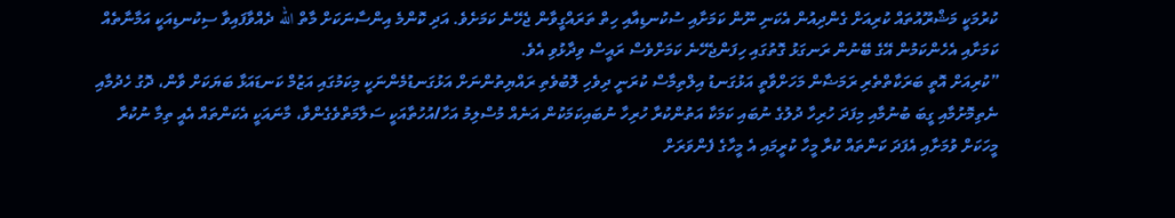ކުރުމަކީ މަޝްރޫއުތައް ކުރިއަށް ގެންދިއުން އެކަނި ނޫން ކަމަށާއި ސުކުނޑިއާއި ހިތް ތަރައްގީވާން ޖެހޭނެ ކަމަށެވެ. އަދި ކޮންމެ އިންސާނަކަށް މާތް الله ދެއްވާފައިވާ ސިކުނޑިއަކީ އަމާނާތެއް ކަމަށާއި އެހެންކަމުން އޭގެ ބޭނުން ރަނގަޅު ގޮތުގައި ހިފަންޖެހޭނެ ކަމަށްވެސް ރައީސް ވިދާޅުވި އެވެ.
”ކުރިއަށް އޮތީ ބަރަކާތްތެރި ރަމަޟާން މަހަށްވާތީ އަޅުގަނޑު އިލްތިމާސް ކުރަނީ ދިވެހި ލޮބުވެތި ރައްޔިތުންނަށް އަޅުގަނޑުމެންނަކީ މިކަމުގައި އަޒުމް ކަނޑައަޅާ ބަޔަކަށް ވާން، ދޮގު ހެދުމާއި ނެތިމޮށުމާއި ގީބަ ބުނުމާއި މިފަދަ ހުރިހާ ދުލުގެ ނުބައި ކަމަކާ އަތުންކުރާ ހުރިހާ ނުބައިކަމަކުން އަނެއް މުސްލިމު އަހާ/އުހުތާއަކީ ސަލާމަތްވެގެންވާ، މާނައަކީ އެކަންތައް އެއީ ތިމާ ނުކުރާ މީހަކަށް ވުމަށާއި އެފަދަ ކަންތައް ކުރާ މީހާ ކުރީމައި އެ މީހާގެ ފެންވަރަށް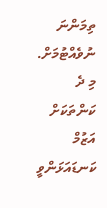ތިމަންނަ ނުވެއްޓުމަށް. މި ދެ ކަންތަކަށް އަޒުމް ކަނޑައަޅަންވީ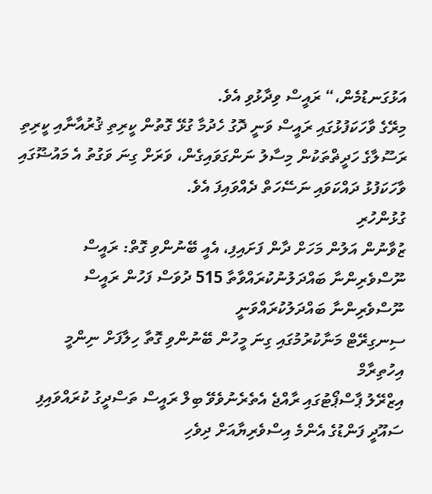އަޅުގަނޑުމެން،“ ރައީސް ވިދާޅުވި އެވެ.
މިރޭގެ ވާހަކަފުޅުގައި ރައީސް ވަނީ ދޮގު ހެދުމާ ގުޅޭ ގޮތުން ކީރިތި ޤުރުއާނާއި ކީރިތި ރަސޫލާގެ ހަދީޡްތަކުން މިސާލު ނަންގަވައިގެން، ވަރަށް ގިނަ ވަގުތު އެ މައުޟޫގައި ވާހަކަފުޅު ދައްކަވައި ނަސޭހަތް ދެއްވައިފަ އެވެ.
ގުޅުންހުރި
ޒުވާނުން އަލުން މަހަށް ދާން ފަށައިފި، އެއީ ބޭނުންވި ގޮތް: ރައީސް
ނޫސްވެރިންނާ ބައްދަލުނުކުރައްވާތާ 515 ދުވަސް ފަހުން ރައީސް ނޫސްވެރިންނާ ބައްދަލުކުރައްވަނީ
ސިނގިރޭޓް މަނާކުރުމުގައި ގިނަ މީހުން ބޭނުންވި ގޮތާ ހިލާފަށް ނިންމީ އިހުތިރާމް
އިޒްރޭލު ޕާސްޕޯޓުގައި ރާއްޖެ އެތެރެނުވެވޭ ބިލް ރައީސް ތަސްދީގު ކުރައްވައިފި
ސައޫދީ ފަންޑުގެ އެންމެ އިސްވެރިޔާއަށް ދިވެހި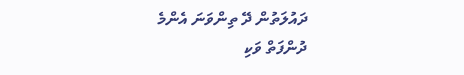ދައުލަތުން ދޭ ތިންވަނަ އެންމެ
ދުންފަތް ވަކި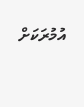އުމުރަކަށް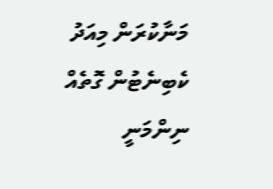މަނާކުރަން މިއަދު ކެބިނެޓުން ގޮތެއް ނިންމަނީ